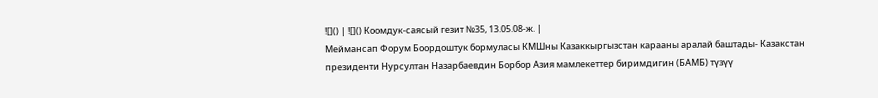![]() | ![]() Коомдук-саясый гезит №35, 13.05.08-ж. |
Меймансап Форум Боордоштук бормуласы КМШны Казаккыргызстан карааны аралай баштады- Казакстан президенти Нурсултан Назарбаевдин Борбор Азия мамлекеттер биримдигин (БАМБ) түзүү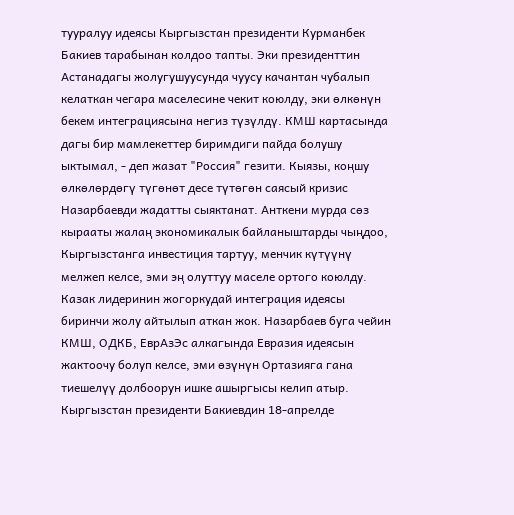тууралуу идеясы Кыргызстан президенти Курманбек Бакиев тарабынан колдоо тапты. Эки президенттин Астанадагы жолугушуусунда чуусу качантан чубалып келаткан чегара маселесине чекит коюлду, эки өлкөнүн бекем интеграциясына негиз түзүлдү. КМШ картасында дагы бир мамлекеттер биримдиги пайда болушу ыктымал, - деп жазат "Россия" гезити. Кыязы, коңшу өлкөлөрдөгү түгөнөт десе түтөгөн саясый кризис Назарбаевди жадатты сыяктанат. Анткени мурда сөз кырааты жалаң экономикалык байланыштарды чыңдоо, Кыргызстанга инвестиция тартуу, менчик күтүүнү мелжеп келсе, эми эң олуттуу маселе ортого коюлду. Казак лидеринин жогоркудай интеграция идеясы биринчи жолу айтылып аткан жок. Назарбаев буга чейин КМШ, ОДКБ, ЕврАзЭс алкагында Евразия идеясын жактоочу болуп келсе, эми өзүнүн Ортазияга гана тиешелүү долбоорун ишке ашыргысы келип атыр. Кыргызстан президенти Бакиевдин 18-апрелде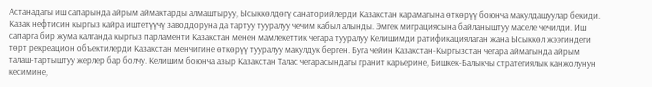Астанадагы иш сапарында айрым аймактарды алмаштыруу, Ысыккөлдөгү санаторийлерди Казакстан карамагына өткөрүү боюнча макулдашуулар бекиди. Казак нефтисин кыргыз кайра иштетүүчү заводдоруна да тартуу тууралуу чечим кабыл алынды. Эмгек миграциясына байланыштуу маселе чечилди. Иш сапарга бир жума калганда кыргыз парламенти Казакстан менен мамлекеттик чегара тууралуу Келишимди ратификациялаган жана Ысыккөл жээгиндеги төрт рекреацион объектилерди Казакстан менчигине өткөрүү тууралуу макулдук берген. Буга чейин Казакстан-Кыргызстан чегара аймагында айрым талаш-тартыштуу жерлер бар болчу. Келишим боюнча азыр Казакстан Талас чегарасындагы гранит карьерине, Бишкек-Балыкчы стратегиялык канжолунун кесимине,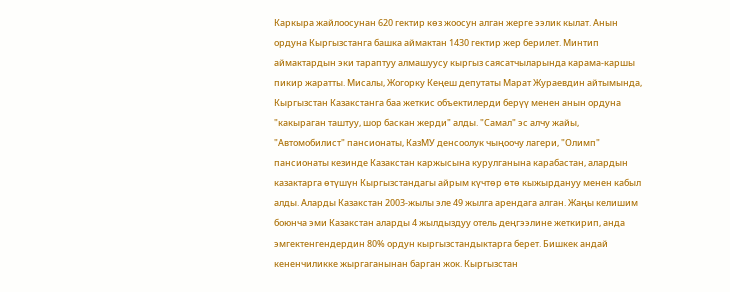Каркыра жайлоосунан 620 гектир көз жоосун алган жерге ээлик кылат. Анын ордуна Кыргызстанга башка аймактан 1430 гектир жер берилет. Минтип аймактардын эки тараптуу алмашуусу кыргыз саясатчыларында карама-каршы пикир жаратты. Мисалы, Жогорку Кеңеш депутаты Марат Жураевдин айтымында, Кыргызстан Казакстанга баа жеткис объектилерди берүү менен анын ордуна "какыраган таштуу, шор баскан жерди" алды. "Самал" эс алчу жайы, "Автомобилист" пансионаты, КазМУ денсоолук чыңоочу лагери, "Олимп" пансионаты кезинде Казакстан каржысына курулганына карабастан, алардын казактарга өтүшүн Кыргызстандагы айрым күчтөр өтө кыжырдануу менен кабыл алды. Аларды Казакстан 2003-жылы эле 49 жылга арендага алган. Жаңы келишим боюнча эми Казакстан аларды 4 жылдыздуу отель деңгээлине жеткирип, анда эмгектенгендердин 80% ордун кыргызстандыктарга берет. Бишкек андай кененчиликке жыргаганынан барган жок. Кыргызстан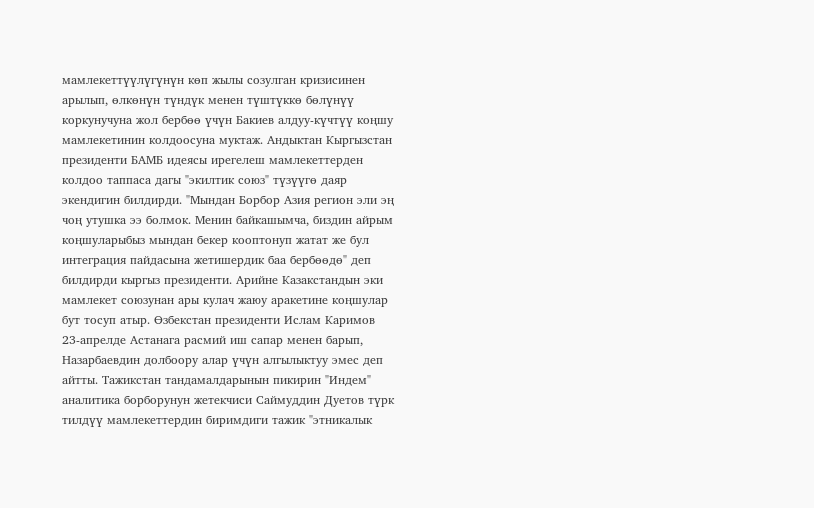мамлекеттүүлүгүнүн көп жылы созулган кризисинен арылып, өлкөнүн түндүк менен түштүккө бөлүнүү коркунучуна жол бербөө үчүн Бакиев алдуу-күчтүү коңшу мамлекетинин колдоосуна муктаж. Андыктан Кыргызстан президенти БАМБ идеясы ирегелеш мамлекеттерден колдоо таппаса дагы "экилтик союз" түзүүгө даяр экендигин билдирди. "Мындан Борбор Азия регион эли эң чоң утушка ээ болмок. Менин байкашымча, биздин айрым коңшуларыбыз мындан бекер кооптонуп жатат же бул интеграция пайдасына жетишердик баа бербөөдө" деп билдирди кыргыз президенти. Арийне Казакстандын эки мамлекет союзунан ары кулач жаюу аракетине коңшулар бут тосуп атыр. Өзбекстан президенти Ислам Каримов 23-апрелде Астанага расмий иш сапар менен барып, Назарбаевдин долбоору алар үчүн алгылыктуу эмес деп айтты. Тажикстан тандамалдарынын пикирин "Индем" аналитика борборунун жетекчиси Саймуддин Дуетов түрк тилдүү мамлекеттердин биримдиги тажик "этникалык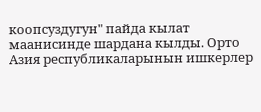коопсуздугун" пайда кылат маанисинде шардана кылды. Орто Азия республикаларынын ишкерлер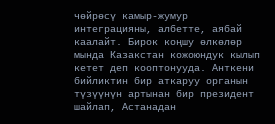чөйрөсү камыр-жумур интеграцияны, албетте, аябай каалайт. Бирок коңшу өлкөлөр мында Казакстан кожоюндук кылып кетет деп кооптонууда. Анткени бийликтин бир аткаруу органын түзүүнүн артынан бир президент шайлап, Астанадан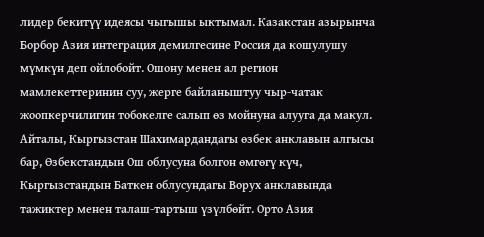лидер бекитүү идеясы чыгышы ыктымал. Казакстан азырынча Борбор Азия интеграция демилгесине Россия да кошулушу мүмкүн деп ойлобойт. Ошону менен ал регион мамлекеттеринин суу, жерге байланыштуу чыр-чатак жоопкерчилигин тобокелге салып өз мойнуна алууга да макул. Айталы, Кыргызстан Шахимардандагы өзбек анклавын алгысы бар, Өзбекстандын Ош облусуна болгон өмгөгү күч, Кыргызстандын Баткен облусундагы Ворух анклавында тажиктер менен талаш-тартыш үзүлбөйт. Орто Азия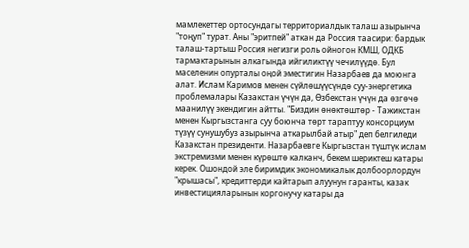мамлекеттер ортосундагы территориалдык талаш азырынча "тоңуп" турат. Аны "эритпей" аткан да Россия таасири: бардык талаш-тартыш Россия негизги роль ойногон КМШ, ОДКБ тармактарынын алкагында ийгиликтүү чечилүүдө. Бул маселенин опурталы оңой эместигин Назарбаев да моюнга алат. Ислам Каримов менен сүйлөшүүсүндө суу-энергетика проблемалары Казакстан үчүн да, Өзбекстан үчүн да өзгөчө маанилүү экендигин айтты. "Биздин өнөктөштөр - Тажикстан менен Кыргызстанга суу боюнча төрт тараптуу консорциум түзүү сунушубуз азырынча аткарылбай атыр" деп белгиледи Казакстан президенти. Назарбаевге Кыргызстан түштүк ислам экстремизми менен күрөштө калканч, бекем шериктеш катары керек. Ошондой эле биримдик экономикалык долбоорлордун "крышасы", кредиттерди кайтарып алуунун гаранты, казак инвестицияларынын коргонучу катары да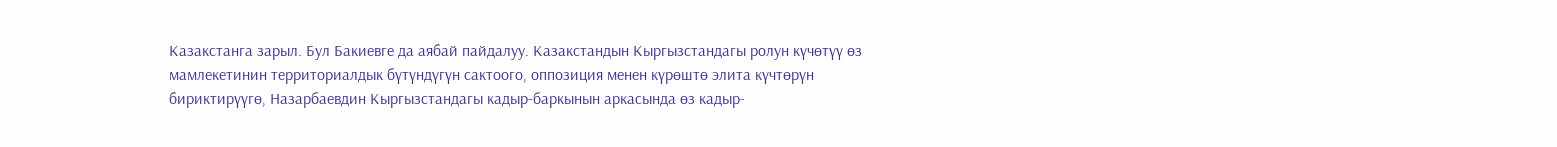Казакстанга зарыл. Бул Бакиевге да аябай пайдалуу. Казакстандын Кыргызстандагы ролун күчөтүү өз мамлекетинин территориалдык бүтүндүгүн сактоого, оппозиция менен күрөштө элита күчтөрүн бириктирүүгө, Назарбаевдин Кыргызстандагы кадыр-баркынын аркасында өз кадыр-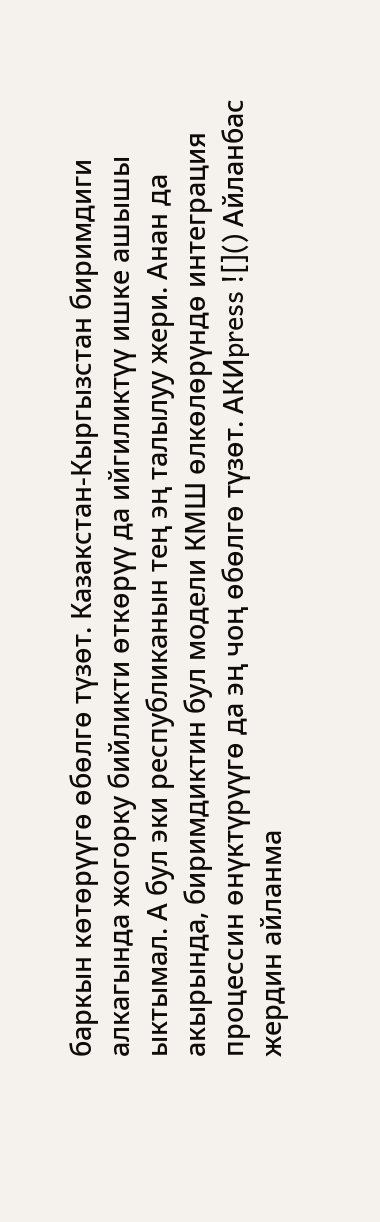баркын көтөрүүгө өбөлгө түзөт. Казакстан-Кыргызстан биримдиги алкагында жогорку бийликти өткөрүү да ийгиликтүү ишке ашышы ыктымал. А бул эки республиканын тең эң талылуу жери. Анан да акырында, биримдиктин бул модели КМШ өлкөлөрүндө интеграция процессин өнүктүрүүгө да эң чоң өбөлгө түзөт. АКИpress ![]() Айланбас жердин айланма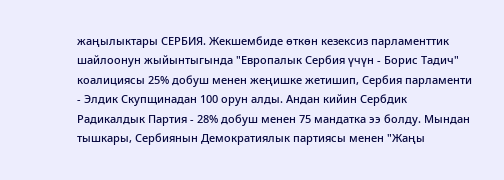жаңылыктары СЕРБИЯ. Жекшембиде өткөн кезексиз парламенттик шайлоонун жыйынтыгында "Европалык Сербия үчүн - Борис Тадич" коалициясы 25% добуш менен жеңишке жетишип, Сербия парламенти - Элдик Скупщинадан 100 орун алды. Андан кийин Сербдик Радикалдык Партия - 28% добуш менен 75 мандатка ээ болду. Мындан тышкары, Сербиянын Демократиялык партиясы менен "Жаңы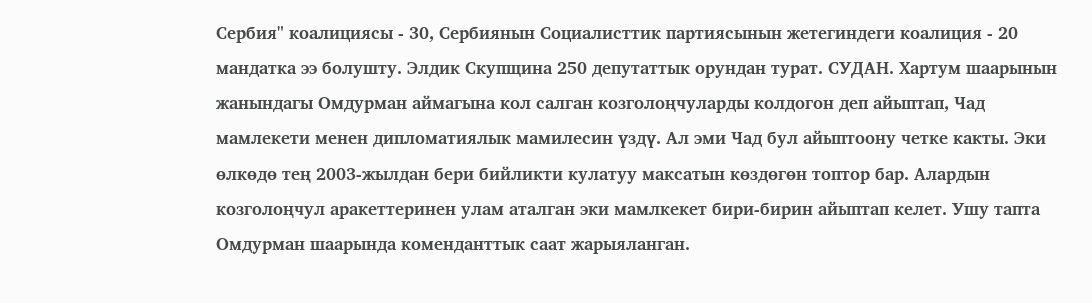Сербия" коалициясы - 30, Сербиянын Социалисттик партиясынын жетегиндеги коалиция - 20 мандатка ээ болушту. Элдик Скупщина 250 депутаттык орундан турат. СУДАН. Хартум шаарынын жанындагы Омдурман аймагына кол салган козголоңчуларды колдогон деп айыптап, Чад мамлекети менен дипломатиялык мамилесин үздү. Ал эми Чад бул айыптоону четке какты. Эки өлкөдө тең 2003-жылдан бери бийликти кулатуу максатын көздөгөн топтор бар. Алардын козголоңчул аракеттеринен улам аталган эки мамлкекет бири-бирин айыптап келет. Ушу тапта Омдурман шаарында коменданттык саат жарыяланган.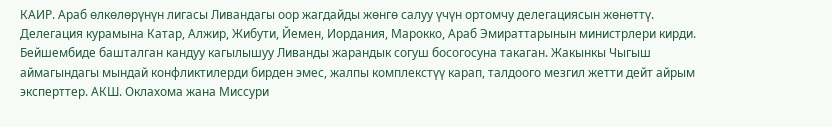КАИР. Араб өлкөлөрүнүн лигасы Ливандагы оор жагдайды жөнгө салуу үчүн ортомчу делегациясын жөнөттү. Делегация курамына Катар, Алжир, Жибути, Йемен, Иордания, Марокко, Араб Эмираттарынын министрлери кирди. Бейшембиде башталган кандуу кагылышуу Ливанды жарандык согуш босогосуна такаган. Жакынкы Чыгыш аймагындагы мындай конфликтилерди бирден эмес, жалпы комплекстүү карап, талдоого мезгил жетти дейт айрым эксперттер. АКШ. Оклахома жана Миссури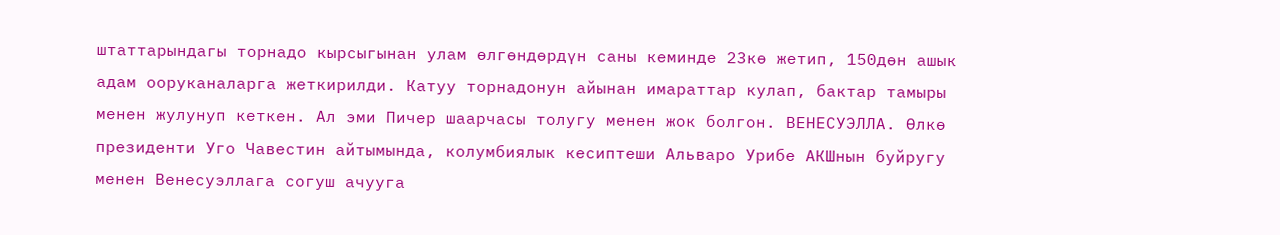штаттарындагы торнадо кырсыгынан улам өлгөндөрдүн саны кеминде 23кө жетип, 150дөн ашык адам ооруканаларга жеткирилди. Катуу торнадонун айынан имараттар кулап, бактар тамыры менен жулунуп кеткен. Ал эми Пичер шаарчасы толугу менен жок болгон. ВЕНЕСУЭЛЛА. Өлкө президенти Уго Чавестин айтымында, колумбиялык кесиптеши Альваро Урибе АКШнын буйругу менен Венесуэллага согуш ачууга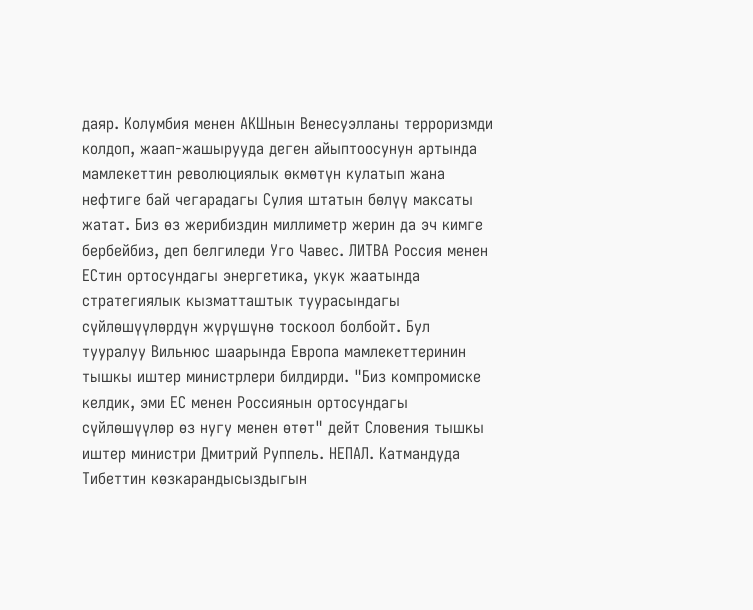даяр. Колумбия менен АКШнын Венесуэлланы терроризмди колдоп, жаап-жашырууда деген айыптоосунун артында мамлекеттин революциялык өкмөтүн кулатып жана нефтиге бай чегарадагы Сулия штатын бөлүү максаты жатат. Биз өз жерибиздин миллиметр жерин да эч кимге бербейбиз, деп белгиледи Уго Чавес. ЛИТВА Россия менен ЕСтин ортосундагы энергетика, укук жаатында стратегиялык кызматташтык туурасындагы сүйлөшүүлөрдүн жүрүшүнө тоскоол болбойт. Бул тууралуу Вильнюс шаарында Европа мамлекеттеринин тышкы иштер министрлери билдирди. "Биз компромиске келдик, эми ЕС менен Россиянын ортосундагы сүйлөшүүлөр өз нугу менен өтөт" дейт Словения тышкы иштер министри Дмитрий Руппель. НЕПАЛ. Катмандуда Тибеттин көзкарандысыздыгын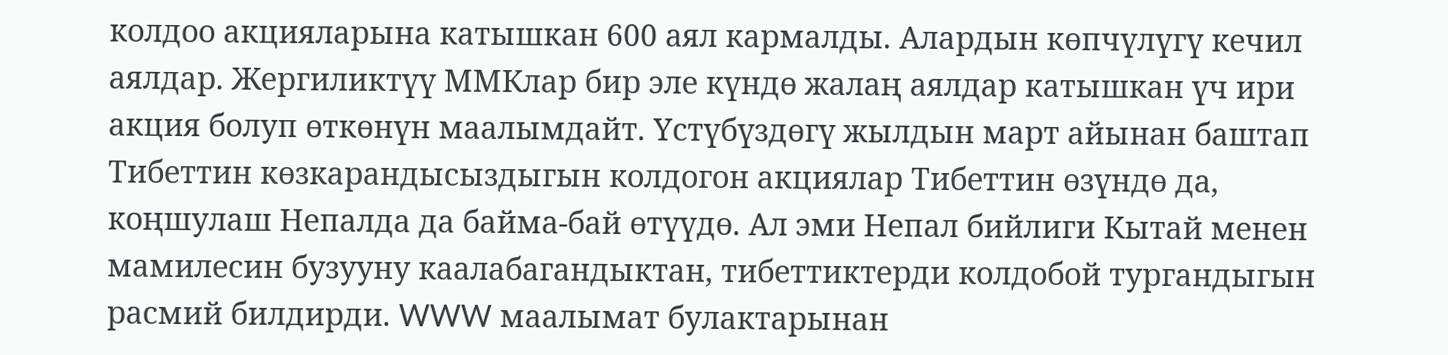колдоо акцияларына катышкан 600 аял кармалды. Алардын көпчүлүгү кечил аялдар. Жергиликтүү ММКлар бир эле күндө жалаң аялдар катышкан үч ири акция болуп өткөнүн маалымдайт. Үстүбүздөгү жылдын март айынан баштап Тибеттин көзкарандысыздыгын колдогон акциялар Тибеттин өзүндө да, коңшулаш Непалда да байма-бай өтүүдө. Ал эми Непал бийлиги Кытай менен мамилесин бузууну каалабагандыктан, тибеттиктерди колдобой тургандыгын расмий билдирди. WWW маалымат булактарынан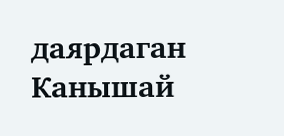даярдаган Канышай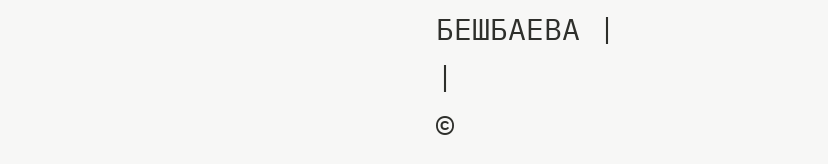БЕШБАЕВА |
|
©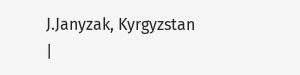J.Janyzak, Kyrgyzstan
|